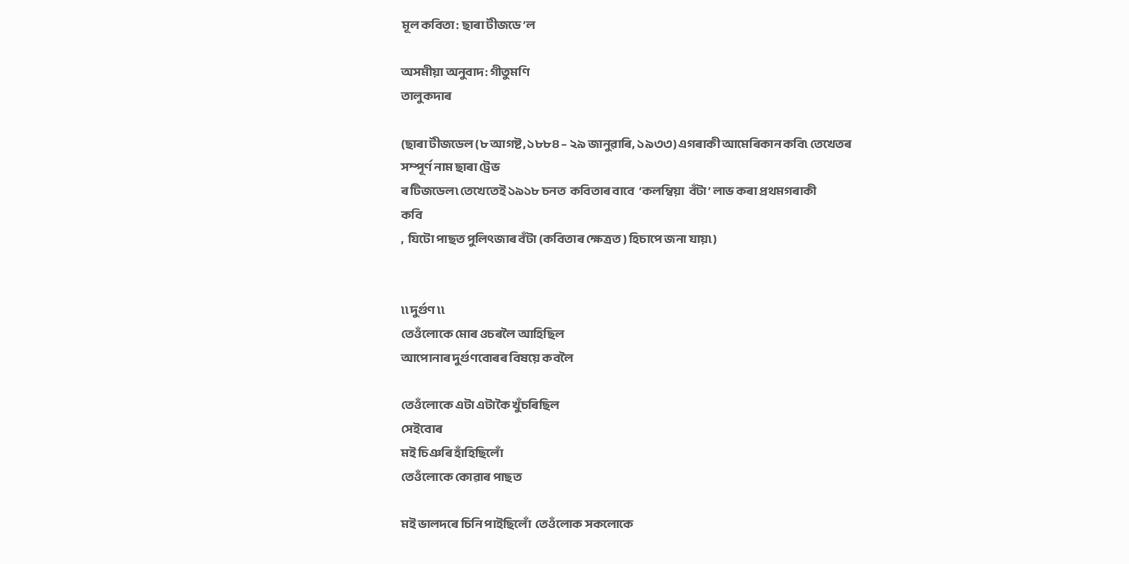মূল কবিতা: ছাৰা টীজডে’ল

অসমীয়া অনুবাদ: গীতুমণি
তালুকদাৰ

(ছাৰা টীজডেল (৮ আগষ্ট, ১৮৮৪ – ২৯ জানুৱাৰি‍, ১৯৩৩) এগৰাকী আমেৰিকান কবি৷ তেখেতৰ
সম্পূৰ্ণ নাম ছাৰা ট্ৰেভ
ৰ টিজডেল৷ তেখেতেই ১৯১৮ চনত  কবিতাৰ বাবে  ‘কলম্বিয়া  বঁটা’ লাভ কৰা প্ৰথমগৰাকী
কবি
,  যিটো পাছত পুলিৎজাৰ বঁটা (কবিতাৰ ক্ষেত্ৰত) হিচাপে জনা যায়৷)


৷৷ দুৰ্গুণ ৷৷
তেওঁলোকে মোৰ ওচৰলৈ আহিছিল
আপোনাৰ দুৰ্গুণবোৰৰ বিষয়ে কবলৈ

তেওঁলোকে এটা এটাকৈ খুঁচৰিছিল
সেইবোৰ
মই চিঞৰি হাঁহিছিলোঁ
তেওঁলোকে কোৱাৰ পাছত

মই ভালদৰে চিনি পাইছিলোঁ  তেওঁলোক সকলোকে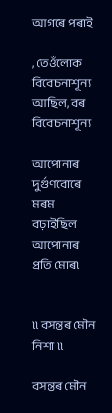আগৰে পৰাই

, তেওঁলোক বিবেচনাশূন্য আছিল, বৰ বিবেচনাশূন্য

আপোনাৰ দুৰ্গুণবোৰে মৰম
বঢ়াইছিল আপোনাৰ প্ৰতি মোৰ৷


৷৷ বসন্তৰ মৌন নিশা ৷৷

বসন্তৰ মৌন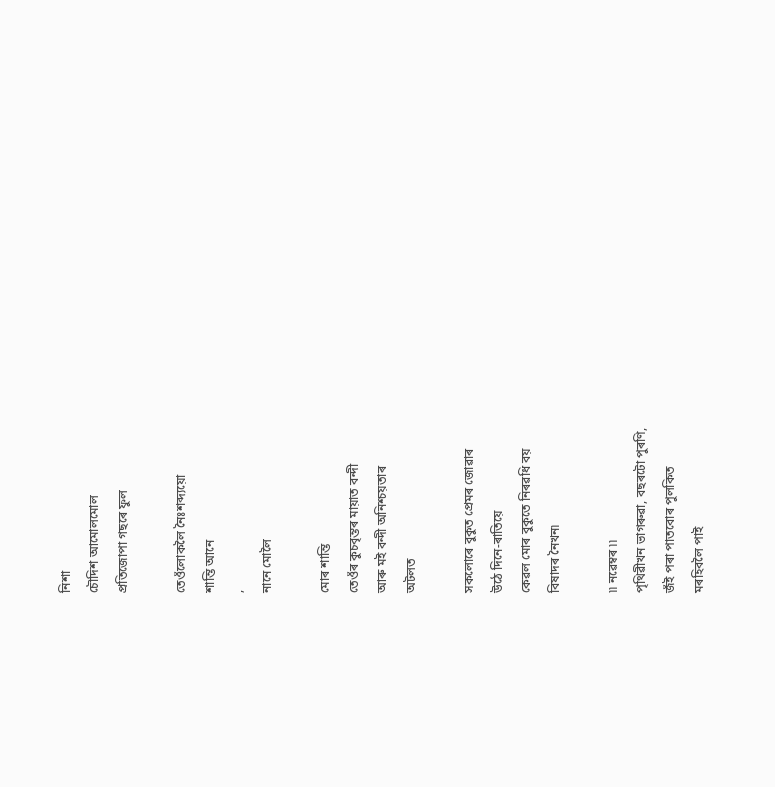নিশা
চৌদিশ আমোলমোল
প্ৰতিজোপা গছৰে ফুল

তেওঁলোকলৈ নৈঃশব্দ্যয়ো
শান্তি আনে
,
নানে মোলৈ

মোৰ শান্তি
তেওঁৰ কুচবৃন্তৰ মায়াত বন্দী
আৰু মই বন্দী অনিশ্চয়তাৰ
অটলত

সকলোৰে বুকুত প্ৰেমৰ জোৱাৰ
উঠে দিনে-ৰাতিয়ে
কে‍ৱল মোৰ বুকুতে নিৰৱধি বয়
বিষাদৰ নৈখন৷

৷৷ নৱে‍ম্বৰ ৷৷
পৃথিৱীখন ভাগৰুৱা, বছৰটো পুৰণি,
জঁই পৰা পাতবোৰ পুলকিত
মৰহিবলৈ পাই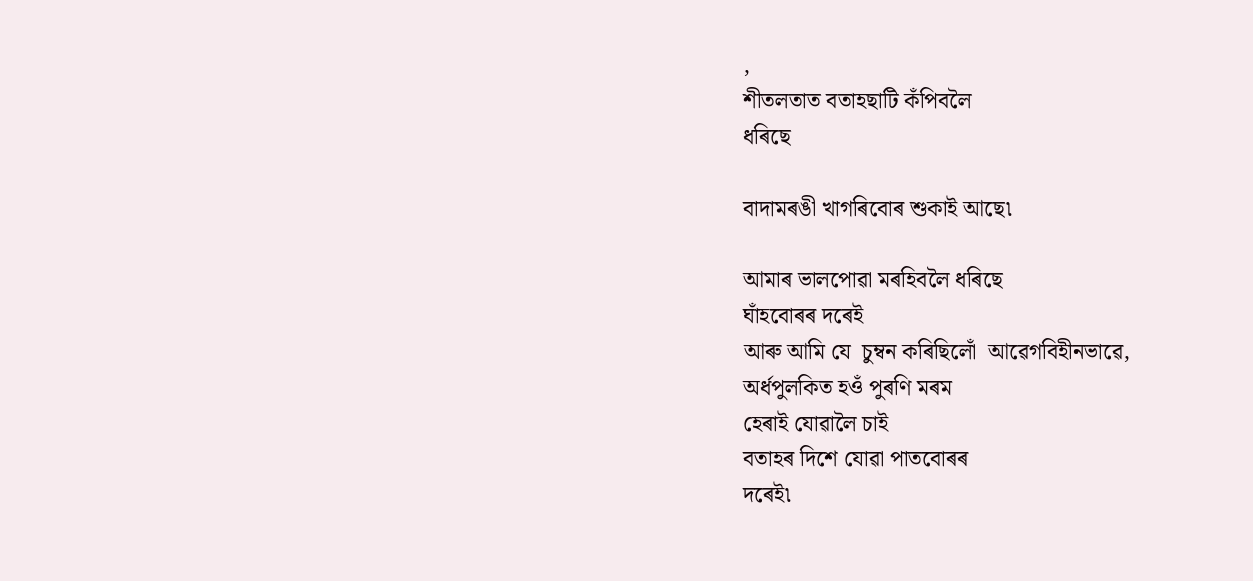,
শীতলতাত বতাহছাটি কঁপিবলৈ
ধৰিছে

বাদামৰঙী খাগৰিবোৰ শুকাই আছে৷

আমাৰ ভালপোৱা মৰহিবলৈ ধৰিছে
ঘাঁহবোৰৰ দৰেই
আৰু আমি যে  চুম্বন কৰিছিলোঁ  আৱে‍গবিহীনভাৱে,
অৰ্ধপুলকিত হওঁ পুৰণি মৰম
হেৰাই যোৱালৈ চাই
বতাহৰ দিশে যোৱা পাতবোৰৰ
দৰেই৷